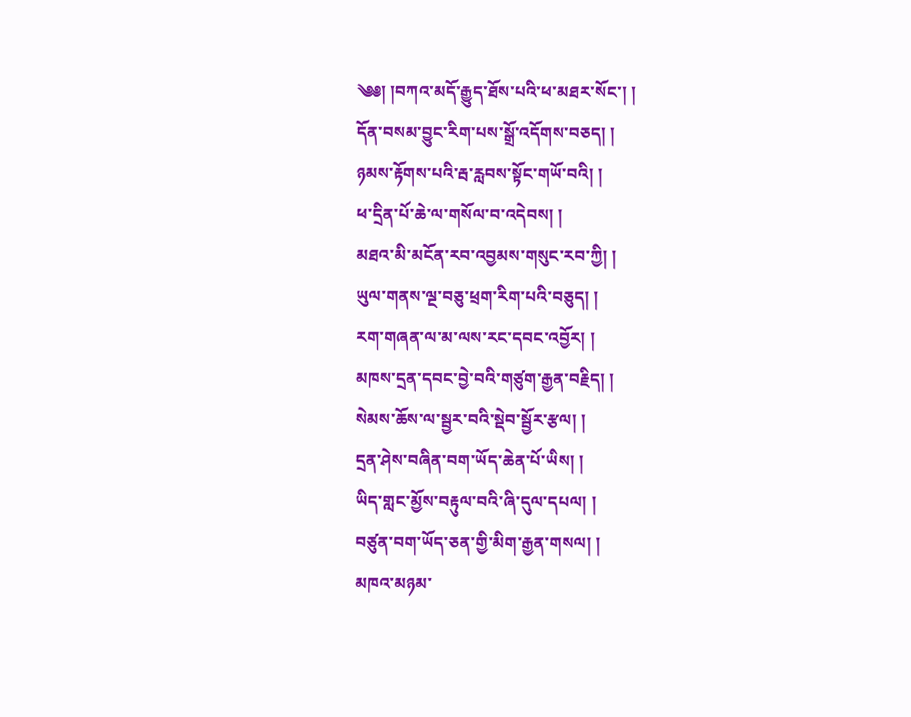༄༅། །བཀའ་མདོ་རྒྱུད་ཐོས་པའི་ཕ་མཐར་སོང་། །
དོན་བསམ་བྱུང་རིག་པས་སྒྲོ་འདོགས་བཅད། །
ཉམས་རྟོགས་པའི་རྦ་རླབས་སྟོང་གཡོ་བའི། །
ཕ་དྲིན་པོ་ཆེ་ལ་གསོལ་བ་འདེབས། །
མཐའ་མི་མངོན་རབ་འབྱམས་གསུང་རབ་ཀྱི། །
ཡུལ་གནས་ལྔ་བཅུ་ཕྲག་རིག་པའི་བཅུད། །
རག་གཞན་ལ་མ་ལས་རང་དབང་འབྱོར། །
མཁས་དྲན་དབང་བྱེ་བའི་གཙུག་རྒྱན་བརྗིད། །
སེམས་ཆོས་ལ་སྦྱར་བའི་སྡེབ་སྦྱོར་རྩལ། །
དྲན་ཤེས་བཞིན་བག་ཡོད་ཆེན་པོ་ཡིས། །
ཡིད་གླང་མྱོས་བརྟུལ་བའི་ཞི་དུལ་དཔལ། །
བཙུན་བག་ཡོད་ཅན་གྱི་མིག་རྒྱན་གསལ། །
མཁའ་མཉམ་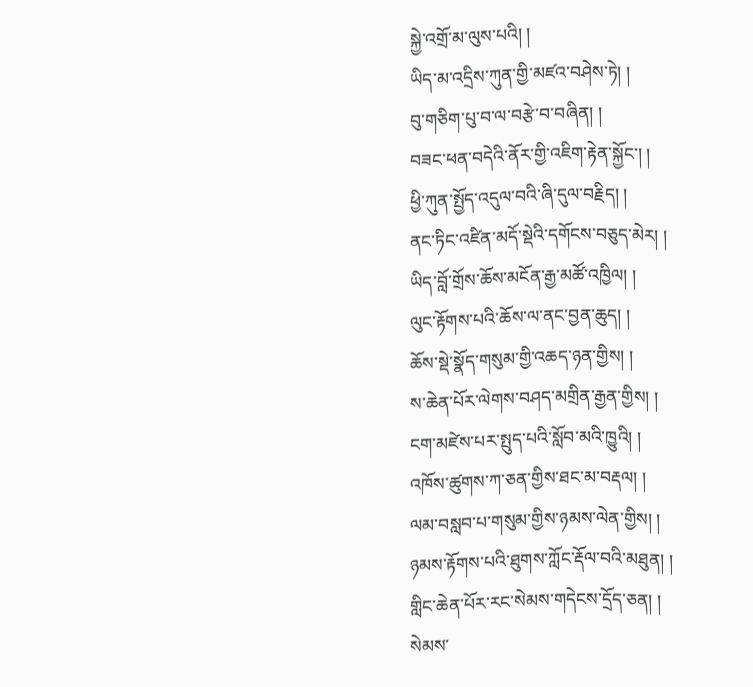སྐྱེ་འགྲོ་མ་ལུས་པའི། །
ཡིད་མ་འདྲིས་ཀུན་གྱི་མཛའ་བཤེས་ཏེ། །
བུ་གཅིག་པུ་བ་ལ་བརྩེ་བ་བཞིན། །
བཟང་ཕན་བདེའི་ནོར་གྱི་འཇིག་རྟེན་སྐྱོང་། །
ཕྱི་ཀུན་སྤྱོད་འདུལ་བའི་ཞི་དུལ་བརྗིད། །
ནང་ཏིང་འཛིན་མདོ་སྡེའི་དགོངས་བཅུད་མེར། །
ཡིད་བློ་གྲོས་ཆོས་མངོན་རྒྱ་མཚོ་འཁྱིལ། །
ལུང་རྟོགས་པའི་ཆོས་ལ་ནང་བྱན་ཆུད། །
ཆོས་སྡེ་སྣོད་གསུམ་གྱི་འཆད་ཉན་གྱིས། །
ས་ཆེན་པོར་ལེགས་བཤད་མགྲིན་རྒྱན་གྱིས། །
ངག་མཛེས་པར་སྤུད་པའི་སློབ་མའི་ཁྱུའི། །
འཁོས་ཚུགས་ཀ་ཅན་གྱིས་ཐང་མ་བརྡལ། །
ལམ་བསླབ་པ་གསུམ་གྱིས་ཉམས་ལེན་གྱིས། །
ཉམས་རྟོགས་པའི་ཐུགས་ཀློང་རྡོལ་བའི་མཐུན། །
གླིང་ཆེན་པོར་རང་སེམས་གདེངས་དྲོད་ཅན། །
སེམས་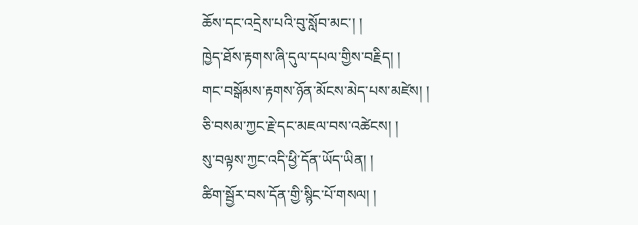ཆོས་དང་འདྲེས་པའི་བུ་སློབ་མང་། །
ཁྱེད་ཐོས་རྟགས་ཞི་དུལ་དཔལ་གྱིས་བརྗིད། །
གང་བསྒོམས་རྟགས་ཉོན་མོངས་མེད་པས་མཛེས། །
ཅི་བསམ་ཀྱང་རྗེ་དང་མཇལ་བས་འཚེངས། །
སུ་བལྟས་ཀྱང་འདི་ཕྱི་དོན་ཡོད་ཡིན། །
ཚིག་སྦྱོར་བས་དོན་གྱི་སྙིང་པོ་གསལ། །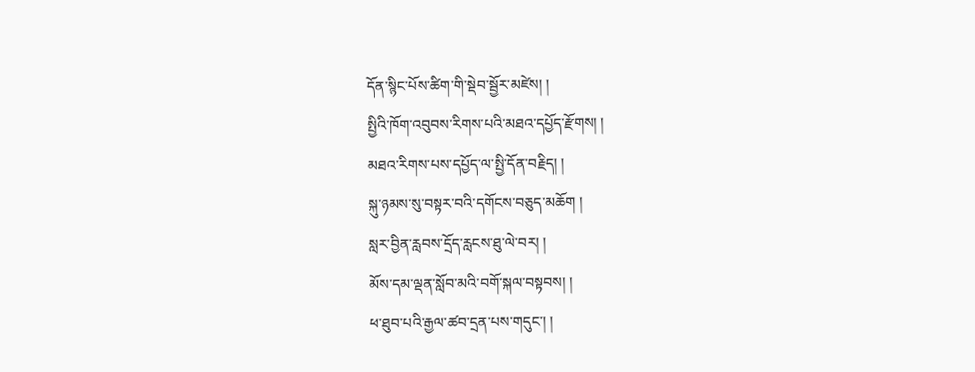དོན་སྙིང་པོས་ཚིག་གི་སྡེབ་སྦྱོར་མཛེས། །
སྤྱིའི་ཁོག་འབུབས་རིགས་པའི་མཐའ་དཔྱོད་རྫོགས། །
མཐའ་རིགས་པས་དཔྱོད་ལ་སྤྱི་དོན་བརྗིད། །
སྐུ་ཉམས་སུ་བསྟར་བའི་དགོངས་བཅུད་མཆོག །
སླར་བྱིན་རླབས་དྲོད་རླངས་ཐུ་ལེ་བར། །
མོས་དམ་ལྡན་སློབ་མའི་བགོ་སྐལ་བསྟབས། །
ཕ་ཐུབ་པའི་རྒྱལ་ཚབ་དྲན་པས་གདུང་། །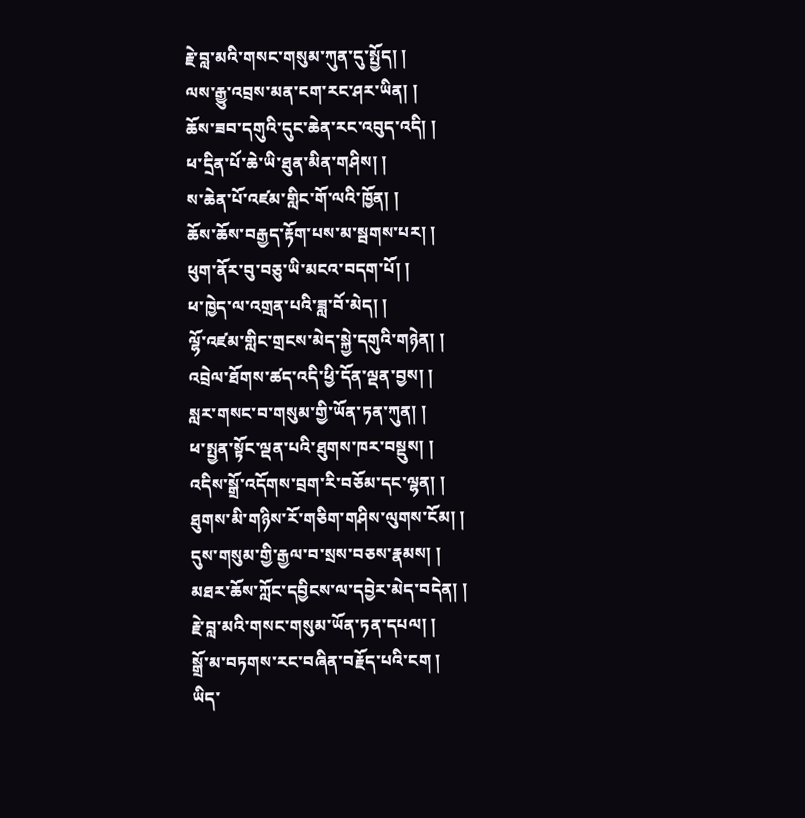རྗེ་བླ་མའི་གསང་གསུམ་ཀུན་དུ་སྤྱོད། །
ལས་རྒྱུ་འབྲས་མན་ངག་རང་ཤར་ཡིན། །
ཆོས་ཟབ་དགུའི་དུང་ཆེན་རང་འབུད་འདི། །
ཕ་དྲིན་པོ་ཆེ་ཡི་ཐུན་མིན་གཤིས། །
ས་ཆེན་པོ་འཛམ་གླིང་གོ་ལའི་ཁྱོན། །
ཆོས་ཆོས་བརྒྱད་རྟོག་པས་མ་སྦགས་པར། །
ཕུག་ནོར་བུ་བཅུ་ཡི་མངའ་བདག་པོ། །
ཕ་ཁྱེད་ལ་འགྲན་པའི་ཟླ་བོ་མེད། །
ལྷོ་འཛམ་གླིང་གྲངས་མེད་སྐྱེ་དགུའི་གཉེན། །
འབྲེལ་ཐོགས་ཚད་འདི་ཕྱི་དོན་ལྡན་བྱས། །
སླར་གསང་བ་གསུམ་གྱི་ཡོན་ཏན་ཀུན། །
ཕ་སྤྱན་སྟོང་ལྡན་པའི་ཐུགས་ཁར་བསྡུས། །
འདིས་སྒྲོ་འདོགས་བྲག་རི་བཅོམ་དང་ལྷན། །
ཐུགས་མི་གཉིས་རོ་གཅིག་གཤིས་ལུགས་ངོམ། །
དུས་གསུམ་གྱི་རྒྱལ་བ་སྲས་བཅས་རྣམས། །
མཐར་ཆོས་ཀློང་དབྱིངས་ལ་དབྱེར་མེད་བདེན། །
རྗེ་བླ་མའི་གསང་གསུམ་ཡོན་ཏན་དཔལ། །
སྒྲོ་མ་བཏགས་རང་བཞིན་བརྗོད་པའི་ངག །
ཡིད་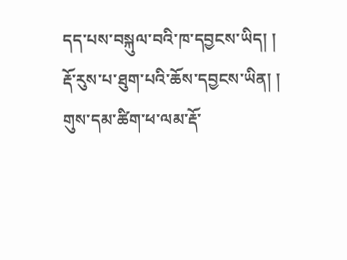དད་པས་བསྐུལ་བའི་ཁ་དབྱངས་ཡིད། །
རྡོ་རུས་པ་ཐུག་པའི་ཆོས་དབྱངས་ཡིན། །
གུས་དམ་ཚིག་ཕ་ལམ་རྡོ་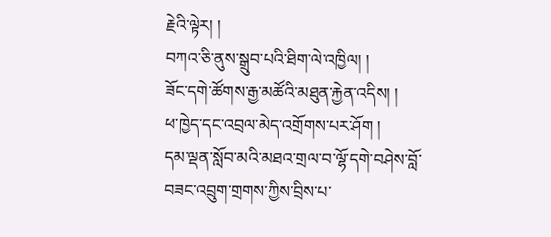རྗེའི་ལྟེར། །
བཀའ་ཅི་ནུས་སྒྲུབ་པའི་ཐིག་ལེ་འཁྱིལ། །
ཟོང་དགེ་ཚོགས་རྒྱ་མཚོའི་མཐུན་རྐྱེན་འདིས། །
ཕ་ཁྱེད་དང་འབྲལ་མེད་འགྲོགས་པར་ཤོག །
དམ་ལྡན་སློབ་མའི་མཐའ་གྲལ་བ་ལྷོ་དགེ་བཤེས་བློ་བཟང་འབྲུག་གྲགས་ཀྱིས་བྲིས་པ་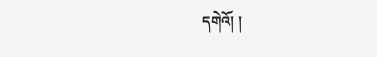དགེའོ། །